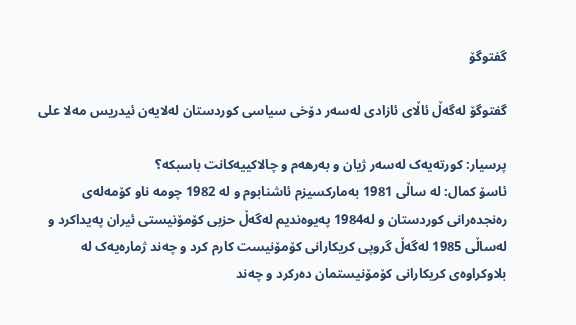گفتوگۆ

گفتوگۆ لەگەڵ ئاڵای ئازادی لەسەر دۆخی سیاسی کوردستان لەلایەن ئیدریس مەلا علی

پرسیار: کورتەیەک لەسەر ژیان و بەرهەم و چالاکییەکانت باسبکە؟
ئاسۆ کمال: له‌ ساڵی 1981 به‌مارکسیزم ئاشنابوم و له‌ 1982 چومه‌ ناو کۆمه‌له‌ی ره‌نجده‌رانی کوردستان و له‌1984 په‌یوه‌ندیم له‌گه‌ڵ حزبی کۆمۆنیستی ئیران په‌یداکرد و له‌ساڵی 1985 له‌گه‌ڵ گروپی کریکارانی کۆمۆنیست کارم کرد و چه‌ند ژماره‌یه‌ک له‌ بلاوکراوه‌ی کریکارانی کۆمۆنیستمان ده‌رکرد و چه‌ند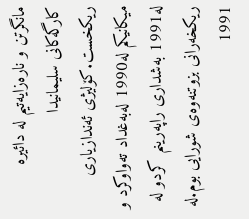مانگرتن و ناره‌زایه‌تیم له‌ دائیره کارگه‌‌کانی سلیمانیدا ریکخست.کۆلیژی ئه‌ندازیاری میکانیکم له‌1990 له‌به‌غداد ته‌واوکرد و له‌1991 به‌شداری راپه‌رینم کردو له‌ ریکخه‌رانی بزوتنه‌وه‌ی شورایی بوم.له‌ 1991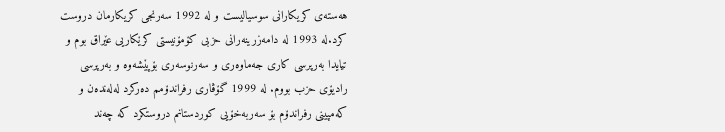هه‌سته‌ی کریکارانی سوسیالیست و له‌ 1992 سه‌رنجی کریکارمان دروست کرد.له‌ 1993 له‌ دامه‌زرینه‌رانی حزبی کۆمۆنیستی کرێکاریی عێراق بوم و تیایدا به‌رپرسی کاری جه‌ماوه‌ری و سه‌رنوسه‌ری بۆپێشه‌وه‌ و به‌رپرسی رادیۆی حزب بووم. له‌ 1999 گۆڤاری رفراندۆمم ده‌رکرد له‌له‌نده‌ن و که‌مپینی رفراندۆم بۆ سه‌ربه‌خۆیی کوردستانم دروستکرد که‌ چه‌ند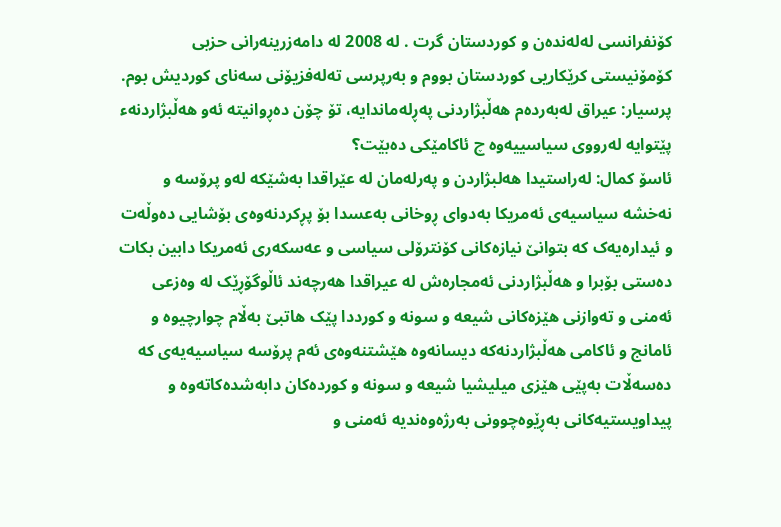کۆنفرانسی له‌له‌نده‌ن و کوردستان گرت . له‌ 2008 له‌ دامه‌زرینه‌رانی حزبی کۆمۆنیستی کرێکاریی کوردستان بووم و به‌رپرسی ته‌له‌فزیۆنی سه‌نای کوردیش بوم.
پرسیار: عیراق لەبەردەم هەڵبژاردنى پەڕلەماندایە، تۆ چۆن دەڕوانیتە ئەو هەڵبژاردنەء پێتوایە لەرووى سیاسییەوە چ ئاکامێکى دەبێت؟
ئاسۆ کمال: له‌راستیدا هه‌لبژاردن و په‌رله‌مان له‌ عێراقدا به‌شێکه‌ له‌و پرۆسه‌ و نه‌خشه‌ سیاسیه‌ی ئه‌مریکا به‌دوای ڕوخانی به‌عسدا بۆ پڕکردنه‌وه‌ی بۆشایی ده‌وڵه‌ت و ئیداره‌یه‌ک که‌ بتوانێ نیازه‌کانی کۆنترۆلی سیاسی و عه‌سکه‌ری ئه‌مریکا دابین بکات ده‌ستی بۆبرا و هه‌ڵبژاردنی ئه‌مجاره‌ش له‌ عیراقدا هه‌رچه‌ند ئاڵوگۆڕێک له‌ وه‌زعی ئه‌منی و ته‌وازنی هێزه‌کانی شیعه‌ و سونه‌ و کورددا پێک هاتبێ به‌ڵام چوارچیوه‌ و ئامانج و ئاکامی هه‌ڵبژاردنه‌که‌ دیسانه‌وه‌ هێشتنه‌وه‌ی ئه‌م پرۆسه‌ سیاسیه‌یه‌ی که‌ ده‌سه‌ڵات به‌پێی هێزی میلیشیا شیعه‌ و سونه‌ و کورده‌کان دابه‌شده‌کاته‌وه‌ و پیداویستیه‌کانی به‌ڕێوه‌چوونی به‌رژه‌وه‌ندیه‌ ئه‌منی و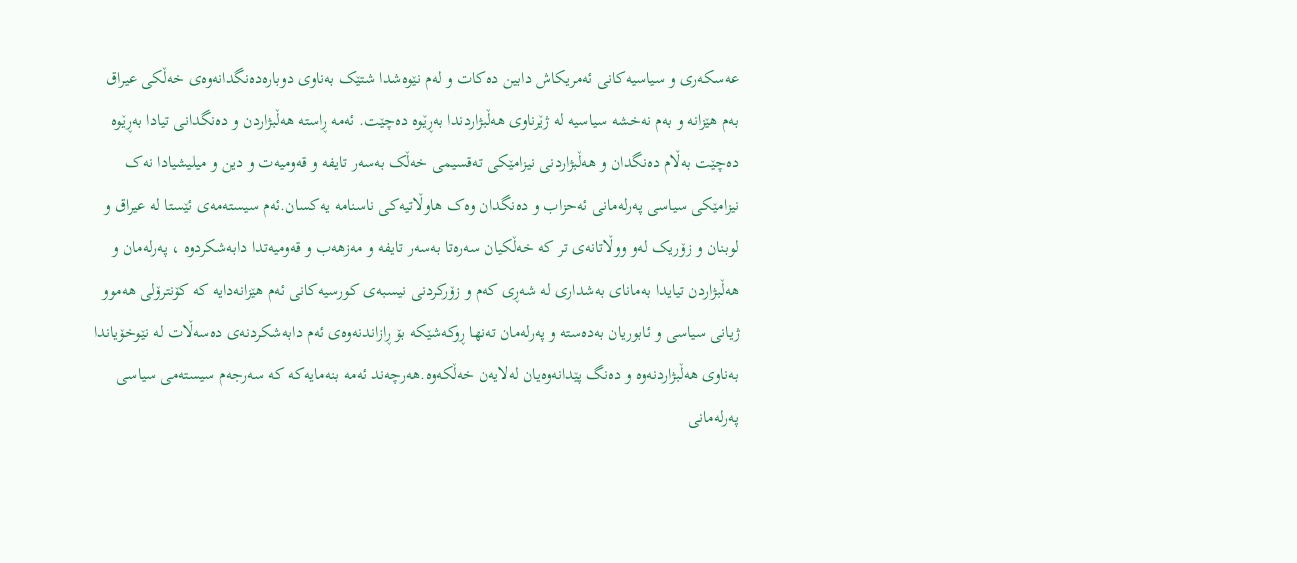عه‌سکه‌ری و سیاسیه‌کانی ئه‌مریکاش دابین ده‌کات و له‌م نێوه‌شدا شتێک به‌ناوی دوباره‌ده‌نگدانه‌وه‌ی خه‌ڵکی عیراق به‌م هێزانه‌ و به‌م نه‌خشه‌ سیاسیه له‌ ژێرناوی هه‌ڵبژاردندا به‌ڕێوه‌ ده‌چێت. ئه‌مه‌ ڕاسته‌ هه‌ڵبژاردن و ده‌نگدانی تیادا به‌ڕێوه‌ ده‌چێت به‌ڵام ده‌نگدان و هه‌ڵبژاردنی نیزامێکی ته‌قسیمی خه‌ڵک به‌سه‌ر تایفه‌ و قه‌ومیه‌ت و دین و میلیشیادا نه‌ک نیزامێکی سیاسی په‌رله‌مانی ئه‌حزاب و ده‌نگدان وه‌ک هاوڵاتیه‌کی ناسنامه‌ یه‌کسان.ئه‌م سیسته‌مه‌ی ئێستا له‌ عیراق و لوبنان و زۆریک له‌و ووڵاتانه‌ی تر که‌ خه‌ڵکیان سه‌ره‌تا به‌سه‌ر تایفه‌ و مه‌زهه‌ب و قه‌ومیه‌تدا دابه‌شکردوه‌ ، په‌رله‌مان و هه‌ڵبژاردن تیایدا به‌مانای به‌شداری له‌ شه‌ڕی که‌م و زۆرکردنی نیسبه‌ی کورسیه‌کانی ئه‌م هێزانه‌دایه‌ که کۆنترۆلی هه‌موو ژیانی سیاسی و ئابوریان به‌ده‌سته‌ و په‌رله‌مان ته‌نها ڕوکه‌شێکه‌ بۆ ڕازاندنه‌وه‌ی ئه‌م دابه‌شکردنه‌ی ده‌سه‌ڵات له‌ نێوخۆیاندا به‌ناوی هه‌ڵبژاردنه‌وه‌ و ده‌نگ پێدانه‌وه‌یان له‌لایه‌ن خه‌ڵکه‌وه‌‌.هه‌رچه‌ند ئه‌مه‌ بنه‌مایه‌که‌ که‌ سه‌رجه‌م سیسته‌می سیاسی په‌رله‌مانی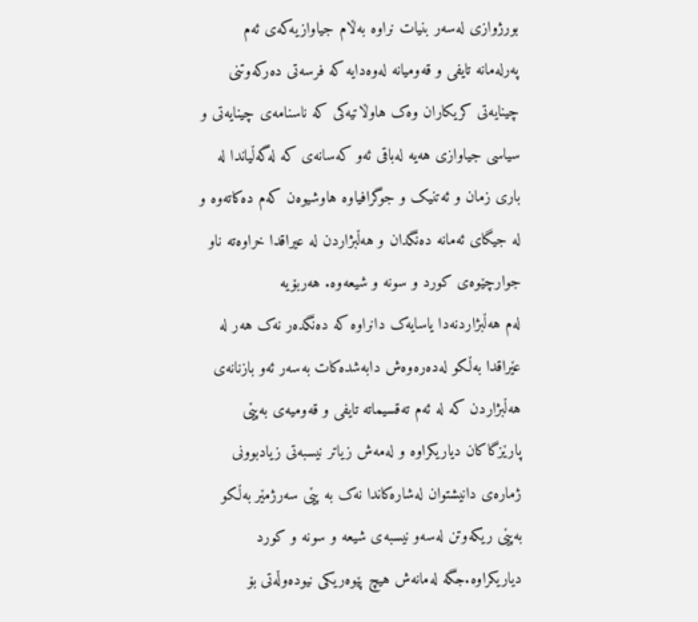بورژوازی له‌سه‌ر بنیات نراوه به‌ڵام جیاوازیه‌که‌ی ئه‌م په‌رله‌مانه‌ تایفی و قه‌ومیانه‌ له‌وه‌دایه‌ که‌ فرسه‌تی ده‌رکه‌وتنی چینایه‌تی کریکاران وه‌ک هاوڵاتیه‌کی که‌ ناسنامه‌ی چینایه‌تی و سیاسی جیاوازی هه‌یه‌ له‌باقی ئه‌و که‌سانه‌ی که‌ له‌گه‌ڵیاندا له‌ باری زمان و ئه‌تنیک و جوگرافیاوه‌ هاوشیوه‌ن که‌م ده‌کاته‌وه‌ و له‌ جیگای ئه‌مانه‌ ده‌نگدان و هه‌ڵبژاردن له‌ عیراقدا خراوه‌ته ناو جوارچێوه‌ی کورد و سونه‌ و شیعه‌وه‌. هه‌ربۆیه‌ له‌م ‌هه‌ڵبژاردنه‌دا یاسایه‌ک دانراوه‌ که‌ ده‌نگده‌ر نه‌ک هه‌ر له‌ عێراقدا به‌ڵکو له‌ده‌ره‌وه‌ش دابه‌شده‌کات به‌سه‌ر ئه‌و بازنانه‌ی هه‌ڵبژاردن که‌ له‌ ئه‌م ته‌قسیماته‌ تایفی و قه‌ومیه‌ی به‌پێی پارێزگاکان دیاریکراوه‌ و له‌مه‌ش زیاتر نیسبه‌تی زیادبوونی ژماره‌ی دانیشتوان له‌شاره‌کاندا نه‌ک به‌ پێی سه‌رژمێر به‌ڵکو به‌پێی ریکه‌وتن له‌سه‌و نیسبه‌ی شیعه‌ و سونه‌ و کورد دیاریکراوه‌.جگه‌ له‌مانه‌ش هیچ پێوه‌ریکی نیوده‌وڵه‌تی بۆ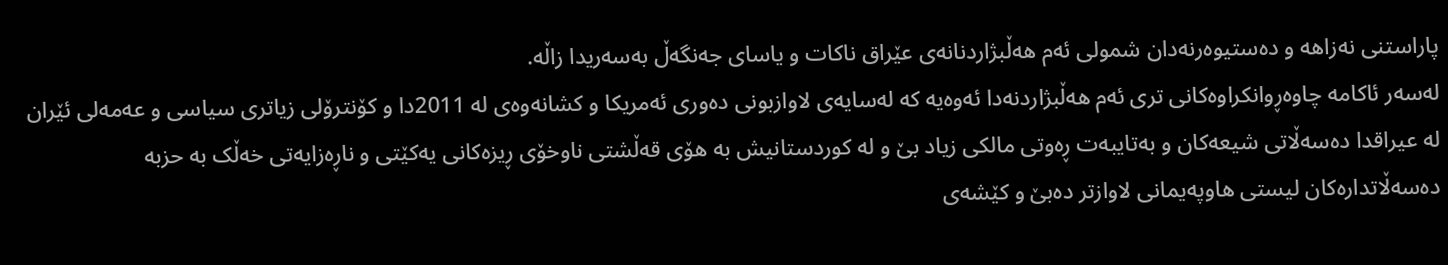پاراستنی نه‌زاهه‌ و ده‌ستیوه‌رنه‌دان شمولی ئه‌م هه‌ڵبژاردنانه‌ی عێراق ناکات و یاسای جه‌نگه‌ڵ به‌سه‌ریدا زاڵه‌.
له‌سه‌ر ئاکامه‌ چاوه‌ڕوانکراوه‌کانی تری ئه‌م هه‌ڵبژاردنه‌دا ئه‌وه‌یه‌ که‌ له‌سایه‌ی لاوازبونی ده‌وری ئه‌مریکا و کشانه‌وه‌ی له‌ 2011دا و کۆنترۆلی زیاتری سیاسی و عه‌مه‌لی ئێران له‌ عیراقدا ده‌سه‌ڵاتی شیعه‌کان و به‌تایبه‌ت ڕه‌وتی مالکی زیاد بێ و له‌ کوردستانیش به‌ هۆی قه‌ڵشتی ناوخۆی ڕیزه‌کانی یه‌کێتی و ناڕه‌زایه‌تی خه‌ڵک به‌ حزبه‌ ده‌سه‌ڵاتداره‌کان لیستی هاوپه‌یمانی لاوازتر ده‌بێ و کێشه‌ی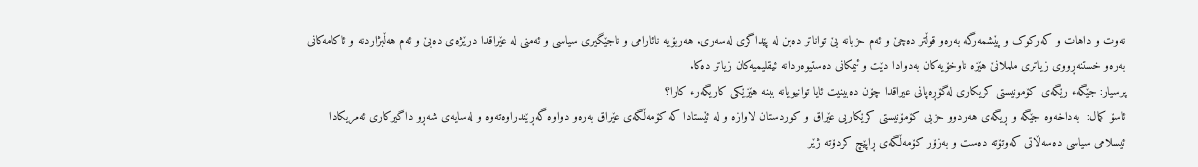نه‌وت و داهات و که‌رکوک و پێشمه‌رگه‌ به‌ره‌و قوڵتر ده‌چێ و ئه‌م حزبانه‌ بێ تواناتر ده‌بن له‌ پێداگری له‌سه‌ری. هه‌ربۆیه‌ نائارامی و ناجێگیری سیاسی و ئه‌منی له‌ عێراقدا درێژه‌ی ده‌بێ و ئه‌م هه‌ڵبژاردنه‌ و ئاکامه‌کانی به‌ره‌و خستنه‌ڕووی زیاتری ململانێ هێزه‌ ناوخۆیه‌کان به‌دوادا دێت و ئیمکانی ده‌ستیوه‌ردانه‌ ئیقلیمیه‌کان زیاتر ده‌کا.
پرسیار: جێگەء رێگەى کۆمونیستى کریکارى لەگۆڕەپانى عیراقدا چۆن دەبینیت ئایا توانیویانە ببنە هێزێکى کاریگەرء کارا؟
ئاسۆ کمال:  به‌داخه‌وه‌ جێگه‌ و ڕیگه‌ی هه‌ردوو حزبی کۆمۆنیستی کرێکاریی عێراق و کوردستان لاوازه‌ و له‌ ئێستادا که‌ کۆمه‌ڵگه‌ی عێراق به‌ره‌و دواوه‌ گه‌ڕێندراوه‌ته‌وه‌ و له‌سایه‌ی شه‌ڕو داگیرکاری ئه‌مریکادا ئیسلامی سیاسی ده‌سه‌ڵاتی که‌وتۆته‌ ده‌ست و به‌زۆر کۆمه‌ڵگه‌ی ڕاپێچ کردۆته ژێر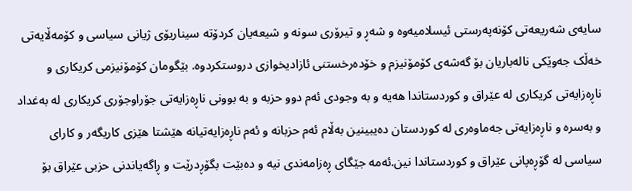سایه‌ی شه‌ریعه‌تی کۆنه‌په‌رستی ئیسلامیه‌وه‌ و شه‌ڕ و تیرۆری سونه‌ و شیعه‌یان کردۆته‌ سیناریۆی ژیانی سیاسی و کۆمه‌ڵایه‌تی خه‌ڵک جه‌وێکی ناله‌باریان بۆ گه‌شه‌ی کۆمۆنیزم و خۆده‌رخستنی ئازادیخوازی دروستکردوه‌. بێگومان کۆمۆنیزمی کریکاری و ناڕه‌زایه‌تی کریکاری له‌ عێراق و کوردستاندا هه‌یه‌ و به‌ وجودی ئه‌م دوو حزبه‌ و به‌ بوونی ناڕه‌زایه‌تی جۆراوجۆری کریکاری له‌ به‌غداد و به‌سره‌ و ناڕه‌زایه‌تی جه‌ماوه‌ری له‌ کوردستان ده‌یبینین به‌ڵام ئه‌م ‌حزبانه‌ و ئه‌م ناڕه‌زایه‌تیانه‌ هێشتا هێزی کاریگه‌ر و کارای سیاسی له‌ گۆڕه‌پانی عێراق و کوردستاندا نین.ئه‌مه‌ جێگای ڕه‌زامه‌ندی نیه‌ و ده‌بێت بگۆڕدرێت و ڕاگه‌یاندنی حزبی عێراق بۆ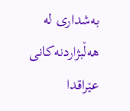به‌شداری له‌ هه‌ڵبژاردنه‌کانی عێراقدا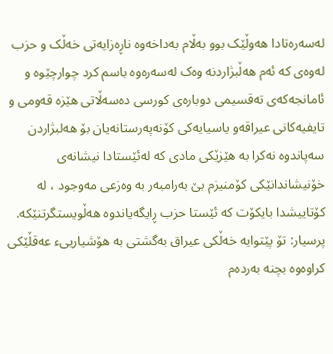له‌سه‌ره‌تادا هه‌وڵێک بوو به‌ڵام به‌داخه‌وه ناڕه‌زایه‌تی خه‌ڵک و حزب‌ له‌وه‌ی که‌ ئه‌م هه‌ڵبژاردنه‌ وه‌ک له‌سه‌ره‌وه‌ باسم کرد چوارچێوه‌ و ئامانجه‌که‌ی ته‌قسیمی دوباره‌ی کورسی ده‌سه‌ڵاتی هێزه‌ قه‌ومی و تایفیه‌کانی عیراقه‌و یاسیایه‌کی کۆنه‌په‌رستانه‌یان بۆ هه‌لبژاردن سه‌پاندوه‌ نه‌کرا به‌ هێزێکی مادی که‌ له‌ئێستادا نیشانه‌ی خۆنیشاندانێکی کۆمنیزم بێ به‌رامبه‌ر به‌ وه‌زعی مه‌وجود‌‌ ، له‌ کۆتاییشدا بایکۆت که‌ ئێستا حزب ڕایگه‌یاندوه‌ هه‌ڵویستگرتنێکه‌.
پرسیار: تۆ پێتوایە خەڵکى عیراق بەگشتى بە هۆشیارییء عەقڵێکى کراوەوە بچنە بەردەم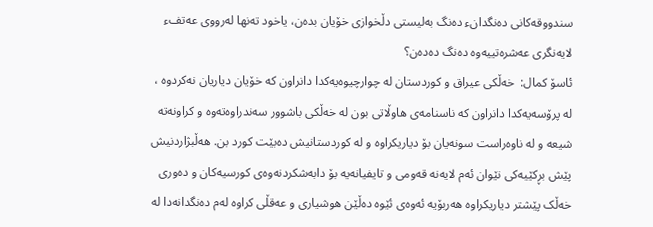سندووقەکانى دەنگدانء دەنگ بەلیستى دڵخوازى خۆیان بدەن، یاخود تەنها لەرووى عەتفء لایەنگرى عەشرەتییەوە دەنگ دەدەن؟
ئاسۆ کمال:  خه‌ڵکی عیراق و کوردستان له‌ چوارچیوه‌یه‌کدا دانراون که‌ خۆیان دیاریان نه‌کردوه‌ ، له‌ پرۆسه‌یه‌کدا دانراون که‌ ناسنامه‌ی هاوڵاتی بون له‌ خه‌ڵکی باشوور سه‌ندراوه‌ته‌وه‌ و کراونه‌ته‌ شیعه‌ و له‌ ناوه‌راست سونه‌یان بۆ دیاریکراوه‌ و له‌ کوردستانیش ده‌بێت کورد بن. هه‌ڵبژاردنیش پێش بڕکێیه‌کی نێوان ئه‌م لایه‌نه‌ قه‌ومی و تایفیانه‌یه‌ بۆ دابه‌شکردنه‌وه‌ی کورسیه‌کان و ده‌وری خه‌ڵک پێشتر دیاریکراوه‌ هه‌ربۆیه‌ ئه‌وه‌ی ئێوه‌ ده‌ڵێن هوشیاری و عه‌قڵی کراوه‌ له‌م ده‌نگدانه‌دا له‌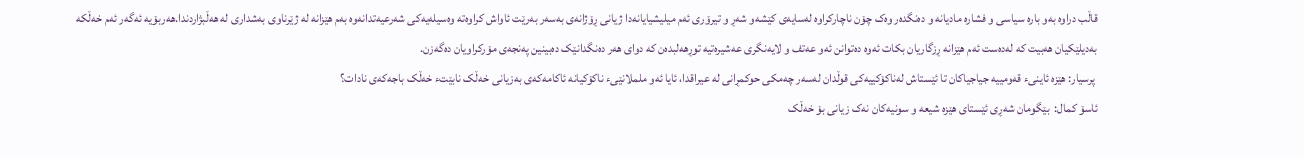قاڵب دراوه‌ به‌و باره‌ سیاسی و فشاره‌ مادیانه‌ و ده‌نگده‌ر وه‌ک چۆن ناچارکراوه له‌سایه‌ی کێشه‌و شه‌ڕ و تیرۆری ئه‌م میلیشیایانه‌دا ژیانی ڕۆژانه‌ی به‌سه‌ر به‌رێت ئاواش کراوه‌ته‌ وه‌سیله‌یه‌کی شه‌رعیه‌تدانه‌وه‌ به‌م هێزانه‌ له‌ ژێرناوی به‌شداری له‌ هه‌ڵبژاردندا.هه‌ربۆیه‌ ئه‌گه‌ر ئه‌م خه‌ڵکه‌ به‌دیلێکیان هه‌بیت که‌ له‌ده‌ست ئه‌م هێزانه‌ ڕزگاریان بکات ئه‌وه‌ ده‌توانن ئه‌و عه‌تف و لایه‌نگری عه‌شیره‌تیه‌ توڕهه‌لبده‌ن که‌ دوای هه‌ر ده‌نگدانێک ده‌بینین په‌نجه‌ی مۆرکراویان ده‌گه‌زن.
 پرسیار: هێزە ئاینىء قەومییە جیاجیاکان تا ئێستاش لەناکۆکییەکى قوڵدان لەسەر چەمکى حوکمڕانى لە عیراقدا، ئایا ئەو ململانێىء ناکۆکیانە ئاکامەکەى بەزیانى خەڵک نابێتء خەڵک باجەکەى نادات؟
ئاسۆ کمال:  بێگومان شه‌ڕی ئێستای هێزه‌ شیعه‌ و سونیه‌کان نه‌ک زیانی بۆ خه‌ڵک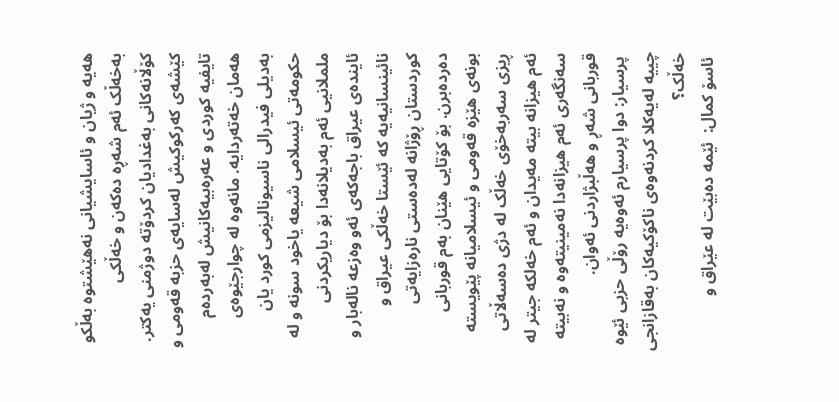هه‌یه‌ و ژیان و ئاسایشیانی نه‌هێشتوه‌ به‌ڵکو به‌خه‌ڵک ئه‌م شه‌ڕه‌ ده‌که‌ن و خه‌ڵکی کۆڵانه‌کانی به‌غدادیان کردۆته‌ دوژمنی یه‌کتر. کێشه‌ی که‌رکوکیش له‌سایه‌ی حزبه‌ قه‌ومی و تایفیه‌ کوردی و عه‌ره‌بیه‌کانیش له‌به‌رده‌م هه‌مان خه‌ته‌ردایه‌. مانه‌وه‌ له‌ چوارجێوه‌ی به‌دیلی فیدرالی ناسیونالیزمی کورد یان حکومه‌تی ئیسلامی شیعه‌ یاخود سونه‌ و له‌ ململانیی ئه‌م به‌دیلانه‌دا بۆ دیاریکردنی ئاینده‌ی عیراق باجه‌که‌ی ئه‌و وه‌زعه‌ ناله‌بار و نائینسانیه‌یه‌ که‌ ئێستا خه‌ڵکی عیراق و کوردستان ڕۆژانه‌ له‌ده‌ستی ناره‌زایه‌تی ده‌رده‌بر‌‌ن. بۆ کۆتایی هێنان به‌م قوربانی بونه‌ی هێزه قه‌ومی و ئیسلامیانه‌ پێویسته‌ ڕیزی سه‌ربه‌خۆی خه‌ڵک له‌ دژی ده‌سه‌ڵاتی ئه‌م هیزانه‌ بیته‌ مه‌یدان و ئه‌م خه‌لکه‌ جیتر له‌ سه‌نگه‌ری ئه‌م هیزانه‌دا نه‌مینیته‌وه‌ و نه‌بیته‌ قوربانی شه‌ڕ و هه‌ڵبژاردنی ئه‌وان.
 پرسیار: دوا پرسیارم ئەوەیە رۆڵى حزبى ئێوە چییە لەیەکلا کردنەوەى ناکۆکیەکان بەقازانجى خەڵک؟
 ئاسۆ کمال:  ئێمه ده‌بێت له‌ عێراق و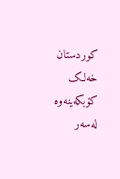کوردستان خه‌لک کۆبکه‌ینه‌وه‌ له‌سه‌ر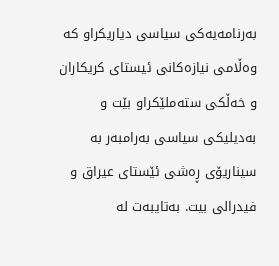به‌رنامه‌یه‌کی سیاسی دیاریکراو که‌ وه‌ڵامی نیازه‌کانی ئیستای کریکاران و خه‌ڵکی سته‌ملێکراو بێت و به‌دیلیکی سیاسی به‌رامبه‌ر به‌ سیناریۆی ڕه‌شی ئێستای عیراق و فیدرالی بیت. به‌تایبه‌ت له‌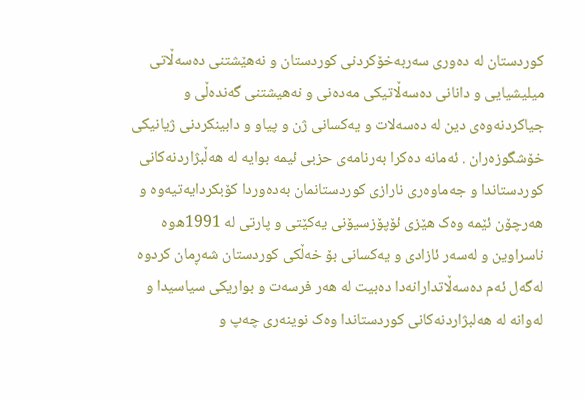کوردستان له‌ ده‌وری سه‌ربه‌خۆکردنی کوردستان و نه‌هێشتنی ده‌سه‌ڵاتی میلیشیایی و دانانی ده‌سه‌ڵاتیکی مه‌ده‌نی و نه‌هیشتنی گه‌نده‌ڵی و جیاکردنه‌وه‌ی دین له‌ ده‌سه‌لات و یه‌کسانی ژن و پیاو و دابینکردنی ژیانیکی خۆشگوزه‌ران . ئه‌مانه‌ ده‌کرا به‌رنامه‌ی حزبی ئیمه‌ بوایه‌ له‌ هه‌ڵبژاردنه‌کانی کوردستاندا و جه‌ماوه‌ری نارازی کوردستانمان به‌ده‌وردا کۆبکردایه‌تیه‌وه‌ و هه‌رچۆن ئێمه‌ وه‌ک هێزی ئۆپۆزسیۆنی یه‌کێتی و پارتی له‌ 1991ه‌وه‌ ناسراوین و له‌سه‌ر ئازادی و یه‌کسانی بۆ خه‌ڵکی کوردستان شه‌ڕمان کردوه‌ له‌گه‌ل ئه‌م ده‌سه‌ڵاتدارانه‌دا ده‌بیت له‌ هه‌ر فرسه‌ت و بواریکی سیاسیدا و له‌وانه‌ له‌ هه‌لبژاردنه‌کانی کوردستاندا وه‌ک نوینه‌ری چه‌پ و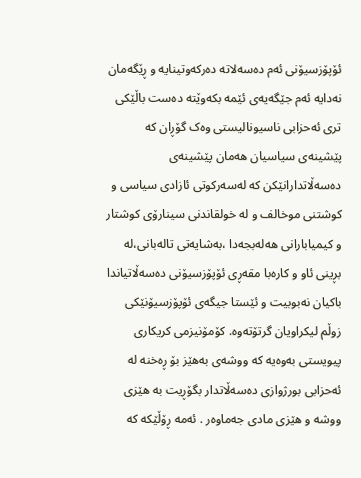ئۆپۆزسیۆنی ئه‌م ده‌سه‌لاته‌ ده‌رکه‌وتینایه‌ و ڕێگه‌مان نه‌دایه‌ ئه‌م جێگه‌یه‌ی ئێمه‌ بکه‌وێته‌ ده‌ست باڵێکی تری ئه‌حزابی ناسیونالیستی وه‌ک گۆڕان که‌ پێشینه‌ی سیاسیان هه‌مان پێشینه‌ی ده‌سه‌ڵاتدارانێکن که‌ له‌سه‌رکوتی ئازادی سیاسی و کوشتنی موخالف و له‌ خولقاندنی سینارۆی کوشتار و کیمیابارانی هه‌له‌بجه‌دا ،به‌شایه‌تی تاله‌بانی،له‌ بڕینی ئاو و کاره‌با مقه‌ڕی ئۆپۆزسیۆنی ده‌سه‌ڵاتیاندا باکیان نه‌بوبیت و ئێستا جیگه‌ی ئۆپۆزسیۆنێکی زوڵم لیکراویان گرتۆته‌وه‌. کۆمۆنیزمی کریکاری پیویستی به‌وه‌یه‌ که‌ ووشه‌ی به‌‌هێز بۆ ڕه‌خنه‌ له‌ ئه‌حزابی بورژوازی ده‌سه‌ڵاتدار بگۆڕیت به‌ هێزی ووشه‌ و هێزی مادی جه‌ماوه‌ر . ئه‌مه‌ ڕۆڵێکه‌ که‌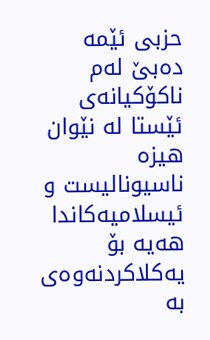حزبی ئێمه‌ ده‌بێ له‌م ناکۆکیانه‌ی ئێستا له‌ نێوان هیزه‌ ناسیونالیست و ئیسلامیه‌کاندا هه‌یه‌ بۆ یه‌کلاکردنه‌وه‌ی به‌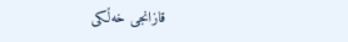قازانجی خه‌ڵکی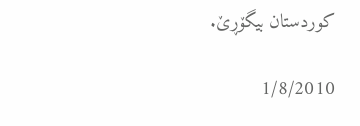کوردستان بیگۆڕێ.

1/8/2010